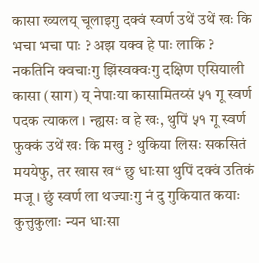कासा ख्यलय् चूलाइगु दक्वं स्वर्ण उथें उथें खः कि भचा भचा पाः ? अझ यक्व हे पाः लाकि ? नकतिनि क्वचाःगु झिंस्वक्वःगु दक्षिण एसियाली कासा (साग) य् नेपाःया कासामितय्सं ५१ गू स्वर्ण पदक त्याकल । न्ह्यसः व हे खः, थुपिं ५१ गू स्वर्ण फुक्कं उथें खः कि मखु ? थुकिया लिसः सकसितं मययेफु, तर खास ख“ छु धाःसा थुपिं दक्वं उतिकं मजू । छुं स्वर्ण ला थज्याःगु नं दु गुकियात कयाः कुत्तुकुलाः न्यन धाःसा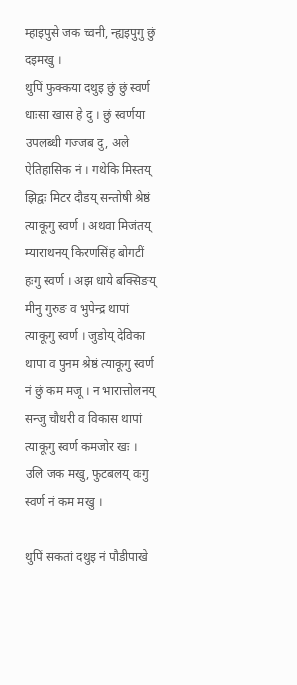म्हाइपुसे जक च्वनी, न्ह्यइपुगु छुं दइमखु ।
थुपिं फुक्कया दथुइ छुं छुं स्वर्ण धाःसा खास हे दु । छुं स्वर्णया उपलब्धी गज्जब दु, अले ऐतिहासिक नं । गथेकि मिस्तय् झिद्वः मिटर दौडय् सन्तोषी श्रेष्ठं त्याकूगु स्वर्ण । अथवा मिजंतय् म्याराथनय् किरणसिंह बोगटीं हःगु स्वर्ण । अझ धाये बक्सिङय् मीनु गुरुङ व भुपेन्द्र थापां त्याकूगु स्वर्ण । जुडोय् देविका थापा व पुनम श्रेष्ठं त्याकूगु स्वर्ण नं छुं कम मजू । न भारात्तोलनय् सन्जु चौधरी व विकास थापां त्याकूगु स्वर्ण कमजोर खः । उलि जक मखु, फुटबलय् वःगु स्वर्ण नं कम मखु ।

थुपिं सकतां दथुइ नं पौडीपाखे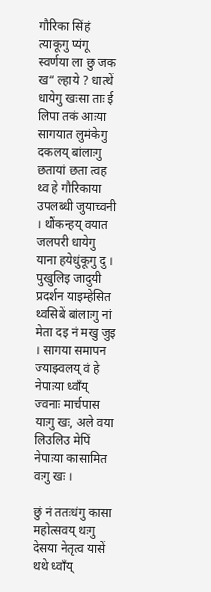गौरिका सिंहं त्याकूगु प्यंगू स्वर्णया ला छु जक ख“ ल्हाये ? धात्थें धायेगु खःसा ताः ई लिपा तकं आःया सागयात लुमंकेगु दकलय् बांलाःगु छतायां छता त्वह थ्व हे गौरिकाया उपलब्धी जुयाच्वनी । थौंकन्हय् वयात जलपरी धायेगु याना हयेधुंकूगु दु । पुखुलिइ जादुयी प्रदर्शन याइम्हेसित थ्वसिबें बांलाःगु नां मेता दइ नं मखु जुइ । सागया समापन ज्याझ्वलय् वं हे नेपाःया ध्वाँय् ज्वनाः मार्चपास याःगु खः, अले वया लिउलिउ मेपिं नेपाःया कासामित वःगु खः ।

छुं नं ततःधंगु कासा महोत्सवय् थःगु देसया नेतृत्व यासें थथे ध्वाँय्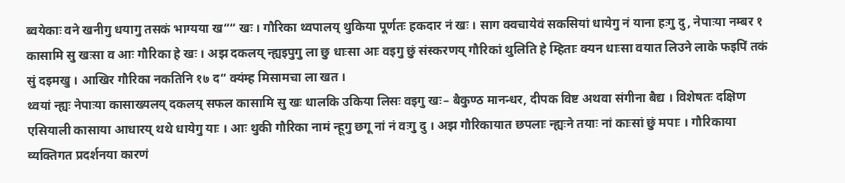ब्वयेकाः वने खनीगु धयागु तसकं भाग्यया ख““ खः । गौरिका थ्वपालय् थुकिया पूर्णतः हकदार नं खः । साग क्वचायेवं सकसियां धायेगु नं याना हःगु दु, नेपाःया नम्बर १ कासामि सु खःसा व आः गौरिका हे खः । अझ दकलय् न्ह्यइपुगु ला छु धाःसा आः वइगु छुं संस्करणय् गौरिकां थुलिति हे म्हिताः क्यन धाःसा वयात लिउने लाके फइपिं तकं सुं दइमखु । आखिर गौरिका नकतिनि १७ द“ क्यंम्ह मिसामचा ला खत ।
थ्वयां न्ह्यः नेपाःया कासाख्यलय् दकलय् सफल कासामि सु खः धालकि उकिया लिसः वइगु खः– बैकुण्ठ मानन्धर, दीपक विष्ट अथवा संगीना बैद्य । विशेषतः दक्षिण एसियाली कासाया आधारय् थथे धायेगु याः । आः थुकी गौरिका नामं न्हूगु छगू नां नं वःगु दु । अझ गौरिकायात छपलाः न्ह्यःने तयाः नां काःसां छुं मपाः । गौरिकाया व्यक्तिगत प्रदर्शनया कारणं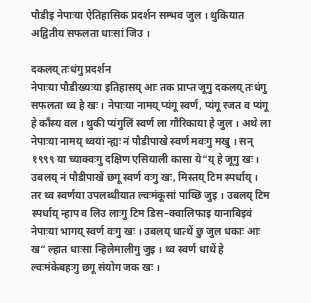पौडीइ नेपाःया ऐतिहासिक प्रदर्शन सम्भव जुल । थुकियात अद्वितीय सफलता धाःसां जिउ ।

दकलय् तःधंगु प्रदर्शन
नेपाःया पौडीख्यःया इतिहासय् आः तक प्राप्त जूगु दकलय् तःधंगु सफलता थ्व हे खः । नेपाःया नामय् प्यंगू स्वर्ण, प्यंगू रजत व प्यंगू हे काँस्य वल । थुकी प्यंगुलिं स्वर्ण ला गौरिकाया हे जुल । अथे ला नेपाःया नामय् थ्वयां न्ह्यः नं पौडीपाखे स्वर्ण मवःगु मखु । सन् १९९९ या च्याक्वःगु दक्षिण एसियाली कासा ये“य् हे जूगु खः । उबलय् नं पौडीपाखें छगू स्वर्ण वःगु खः, मिस्तय् टिम स्पर्धाय् । तर थ्व स्वर्णया उपलब्धीयात ल्वःमंकूसां पाय्छि जुइ । उबलय् टिम स्पर्धाय् न्हाप व लिउ लाःगु टिम डिस–क्वालिफाइ यानाबिइवं नेपाःया भागय् स्वर्ण वःगु खः । उबलय् धात्थें छु जुल धकाः आः ख“ ल्हात धाःसा न्हिलेमालीगु जुइ । थ्व स्वर्ण धाथें हे ल्वःमंकेबहःगु छगू संयोग जक खः ।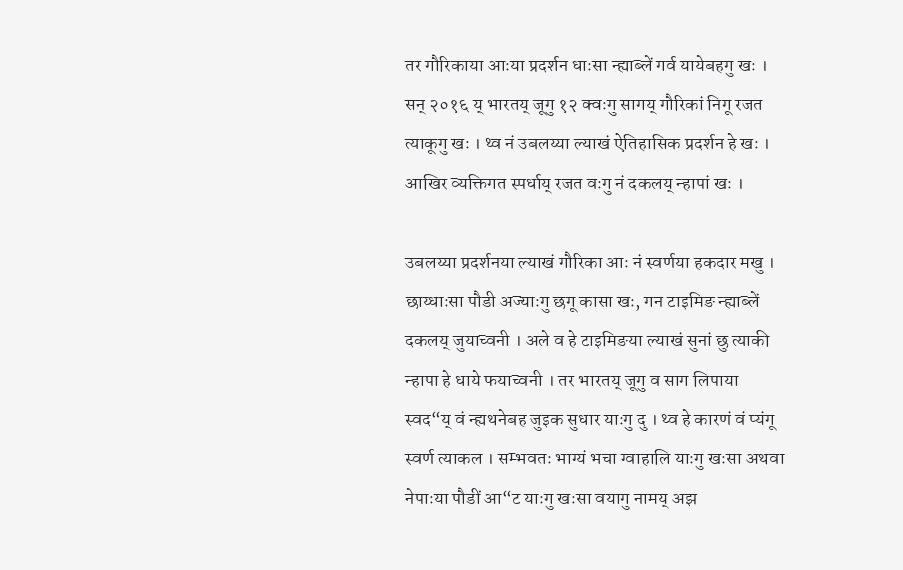तर गौरिकाया आःया प्रदर्शन धाःसा न्ह्याब्लें गर्व यायेबहगु खः । सन् २०१६ य् भारतय् जूगु १२ क्वःगु सागय् गौरिकां निगू रजत त्याकूगु खः । थ्व नं उबलय्या ल्याखं ऐतिहासिक प्रदर्शन हे खः । आखिर व्यक्तिगत स्पर्धाय् रजत वःगु नं दकलय् न्हापां खः ।

उबलय्या प्रदर्शनया ल्याखं गौरिका आः नं स्वर्णया हकदार मखु । छाय्धाःसा पौडी अज्याःगु छगू कासा खः, गन टाइमिङ न्ह्याब्लें दकलय् जुयाच्वनी । अले व हे टाइमिङया ल्याखं सुनां छु त्याकी न्हापा हे धाये फयाच्वनी । तर भारतय् जूगु व साग लिपाया स्वद“य् वं न्ह्यथनेबह जुइक सुधार याःगु दु । थ्व हे कारणं वं प्यंगू स्वर्ण त्याकल । सम्भवतः भाग्यं भचा ग्वाहालि याःगु खःसा अथवा नेपाःया पौडीं आ“ट याःगु खःसा वयागु नामय् अझ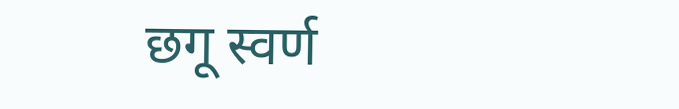छगू स्वर्ण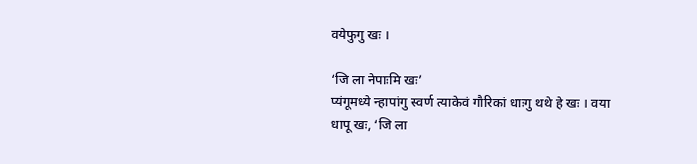वयेफुगु खः ।

‘जि ला नेपाःमि खः’
प्यंगूमध्ये न्हापांगु स्वर्ण त्याकेवं गौरिकां धाःगु थथे हे खः । वया धापू खः, ‘जि ला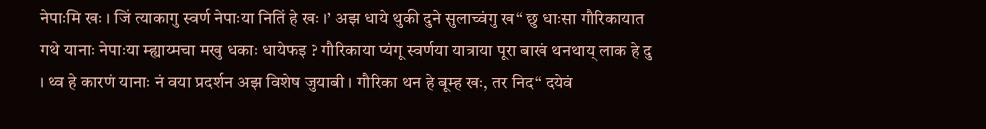नेपाःमि खः । जिं त्याकागु स्वर्ण नेपाःया नितिं हे खः ।’ अझ धाये थुकी दुने सुलाच्वंगु ख“ छु धाःसा गौरिकायात गथे यानाः नेपाःया म्ह्याय्मचा मखु धकाः धायेफइ ? गौरिकाया प्यंगू स्वर्णया यात्राया पूरा बाखं थनथाय् लाक हे दु । थ्व हे कारणं यानाः नं वया प्रदर्शन अझ विशेष जुयाबी । गौरिका थन हे बूम्ह खः, तर निद“ दयेवं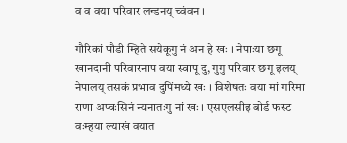व व वया परिवार लन्डनय् च्वंवन ।

गौरिकां पौडी म्हिते सयेकूगु नं अन हे खः । नेपाःया छगू खानदानी परिवारनाप वया स्वापू दु, गुगु परिवार छगू इलय् नेपालय् तसकं प्रभाव दुपिंमध्ये खः । विशेषतः वया मां गरिमा राणा अप्वःसिनं न्यनातःगु नां खः । एसएलसीइ बोर्ड फस्ट वःम्हया ल्याखं वयात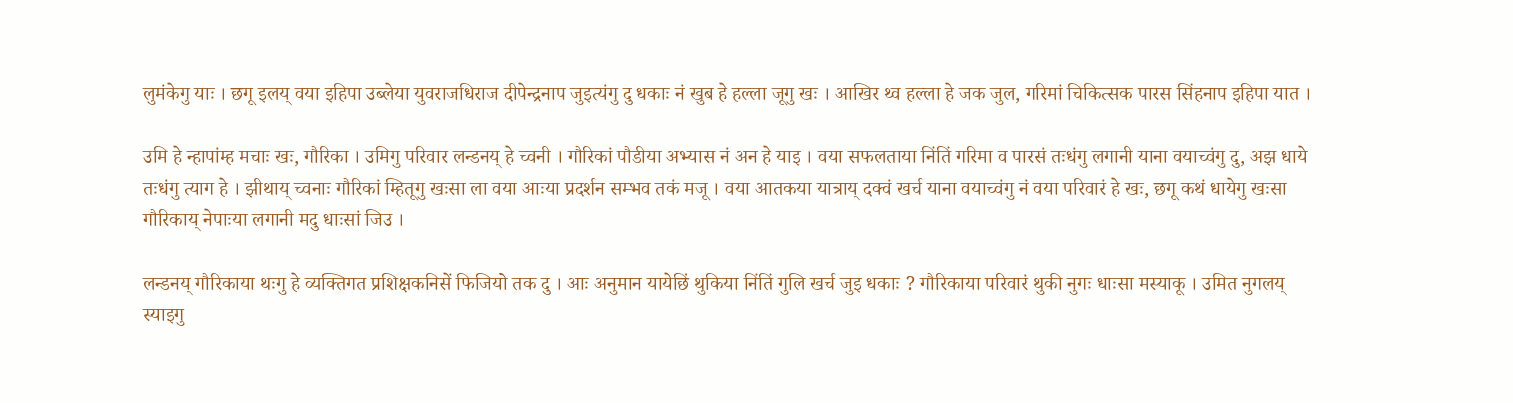लुमंकेगु याः । छगू इलय् वया इहिपा उब्लेया युवराजधिराज दीपेन्द्रनाप जुइत्यंगु दु धकाः नं खुब हे हल्ला जूगु खः । आखिर थ्व हल्ला हे जक जुल, गरिमां चिकित्सक पारस सिंहनाप इहिपा यात ।

उमि हे न्हापांम्ह मचाः खः, गौरिका । उमिगु परिवार लन्डनय् हे च्वनी । गौरिकां पौडीया अभ्यास नं अन हे याइ । वया सफलताया निंतिं गरिमा व पारसं तःधंगु लगानी याना वयाच्वंगु दु, अझ धाये तःधंगु त्याग हे । झीथाय् च्वनाः गौरिकां म्हितूगु खःसा ला वया आःया प्रदर्शन सम्भव तकं मजू । वया आतकया यात्राय् दक्वं खर्च याना वयाच्वंगु नं वया परिवारं हे खः, छगू कथं धायेगु खःसा गौरिकाय् नेपाःया लगानी मदु धाःसां जिउ ।

लन्डनय् गौरिकाया थःगु हे व्यक्तिगत प्रशिक्षकनिसें फिजियो तक दु । आः अनुमान यायेछिं थुकिया निंतिं गुलि खर्च जुइ धकाः ? गौरिकाया परिवारं थुकी नुगः धाःसा मस्याकू । उमित नुगलय् स्याइगु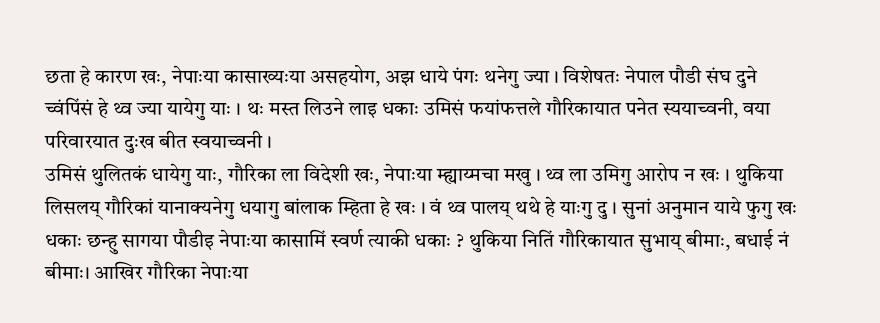छता हे कारण खः, नेपाःया कासाख्यःया असहयोग, अझ धाये पंगः थनेगु ज्या । विशेषतः नेपाल पौडी संघ दुने च्वंपिंसं हे थ्व ज्या यायेगु याः । थः मस्त लिउने लाइ धकाः उमिसं फयांफत्तले गौरिकायात पनेत स्ययाच्वनी, वया परिवारयात दुःख बीत स्वयाच्वनी ।
उमिसं थुलितकं धायेगु याः, गौरिका ला विदेशी खः, नेपाःया म्ह्याय्मचा मखु । थ्व ला उमिगु आरोप न खः । थुकिया लिसलय् गौरिकां यानाक्यनेगु धयागु बांलाक म्हिता हे खः । वं थ्व पालय् थथे हे याःगु दु । सुनां अनुमान याये फुगु खः धकाः छन्हु सागया पौडीइ नेपाःया कासामिं स्वर्ण त्याकी धकाः ? थुकिया नितिं गौरिकायात सुभाय् बीमाः, बधाई नं बीमाः। आखिर गौरिका नेपाःया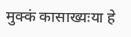मुक्कं कासाख्यःया हे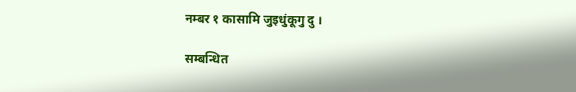नम्बर १ कासामि जुइधुंकूगु दु ।

सम्बन्धित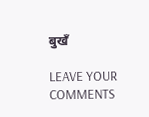बुखँ

LEAVE YOUR COMMENTS